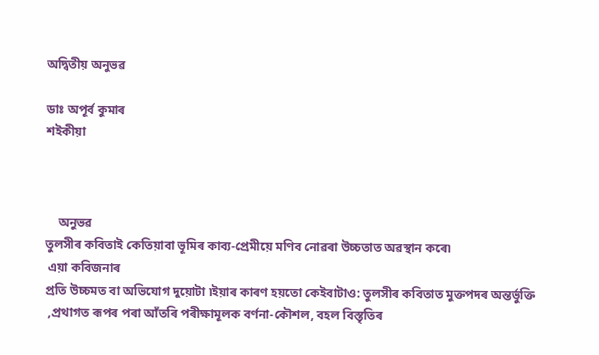অদ্বিতীয় অনুভৱ

ডাঃ অপূৰ্ব কুমাৰ
শইকীয়া



    অনুভৱ
তুলসীৰ কবিতাই কেতিয়াবা ভূমিৰ কাব্য-প্ৰেমীয়ে মণিব নোৱৰা উচ্চতাত অৱস্থান কৰে৷
 এয়া কবিজনাৰ
প্ৰতি উচ্চমত বা অভিযোগ দুয়োটা ৷ইয়াৰ কাৰণ হয়তো কেইবাটাও: তুলসীৰ কবিতাত মুক্তপদৰ অন্তৰ্ভুক্তি
 ,প্ৰথাগত ৰূপৰ পৰা আঁতৰি পৰীক্ষামূলক বৰ্ণনা-কৌশল, বহল বিস্তৃতিৰ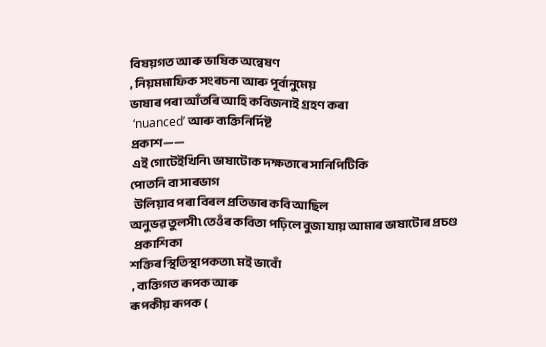বিষয়গত আৰু ভাষিক অন্বেষণ
, নিয়মমাফিক সংৰচনা আৰু পূৰ্বানুমেয়
ভাষাৰ পৰা আঁতৰি আহি কবিজনাই গ্ৰহণ কৰা
 ‘nuanced’ আৰু ব্যক্তিনিৰ্দিষ্ট
প্ৰকাশ——
 এই গোটেইখিনি৷ ভাষাটোক দক্ষতাৰে সানিপিটিকি
পোতনি বা সাৰভাগ
  উলিয়াব পৰা বিৰল প্ৰতিভাৰ কবি আছিল
অনুভৱ তুলসী৷ তেওঁৰ কবিতা পঢ়িলে বুজা যায় আমাৰ ভাষাটোৰ প্ৰচণ্ড
  প্ৰকাশিকা
শক্তিৰ স্থিতিস্থাপকতা৷ মই ভাবোঁ
 , ব্যক্তিগত ৰূপক আৰু
ৰূপকীয় ৰূপক (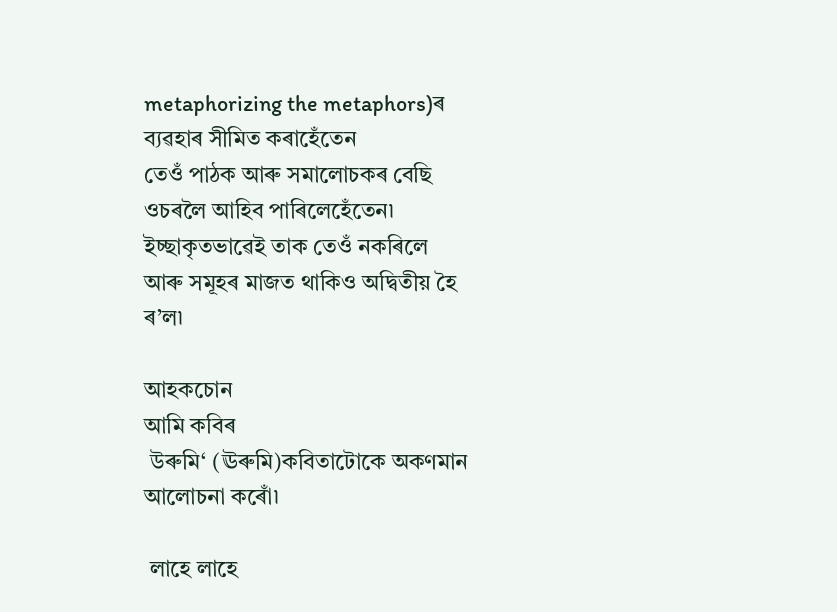metaphorizing the metaphors)ৰ ব্যৱহাৰ সীমিত কৰাহেঁতেন
তেওঁ পাঠক আৰু সমালোচকৰ বেছি ওচৰলৈ আহিব পাৰিলেহেঁতেন৷ ইচ্ছাকৃতভাৱেই তাক তেওঁ নকৰিলে
আৰু সমূহৰ মাজত থাকিও অদ্বিতীয় হৈ ৰ’ল৷

আহকচোন
আমি কবিৰ
 উৰুমি‘ (ঊৰুমি)কবিতাটোকে অকণমান আলোচনা কৰোঁ৷

 লাহে লাহে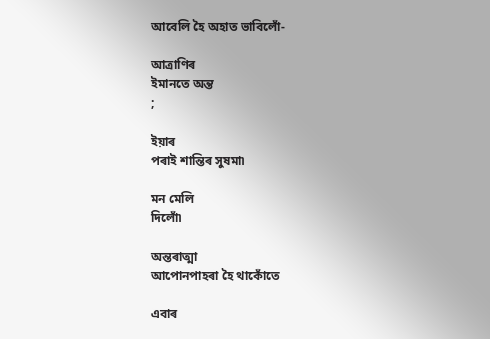আবেলি হৈ অহাত ভাবিলোঁ-

আত্ৰাণিৰ
ইমানতে অন্ত
;

ইয়াৰ
পৰাই শান্তিৰ সুষমা৷

মন মেলি
দিলোঁ৷

অন্তৰাত্মা
আপোনপাহৰা হৈ থাকোঁতে

এবাৰ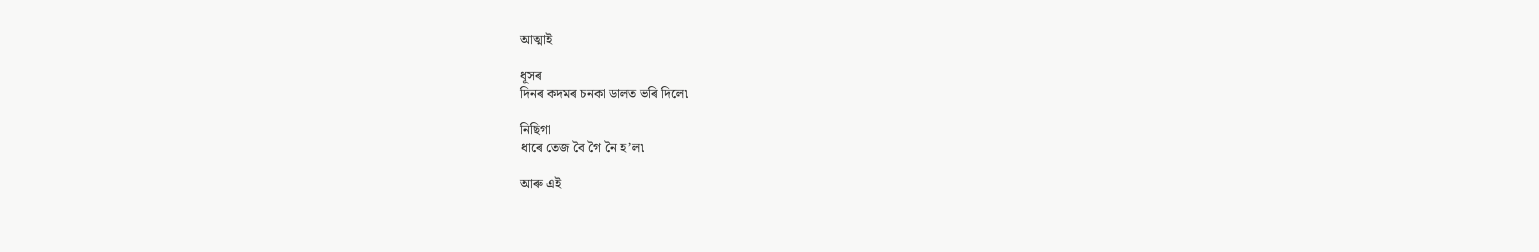আত্মাই

ধূসৰ
দিনৰ কদমৰ চনকা ডালত ভৰি দিলে৷

নিছিগা
ধাৰে তেজ বৈ গৈ নৈ হ’ল৷

আৰু এই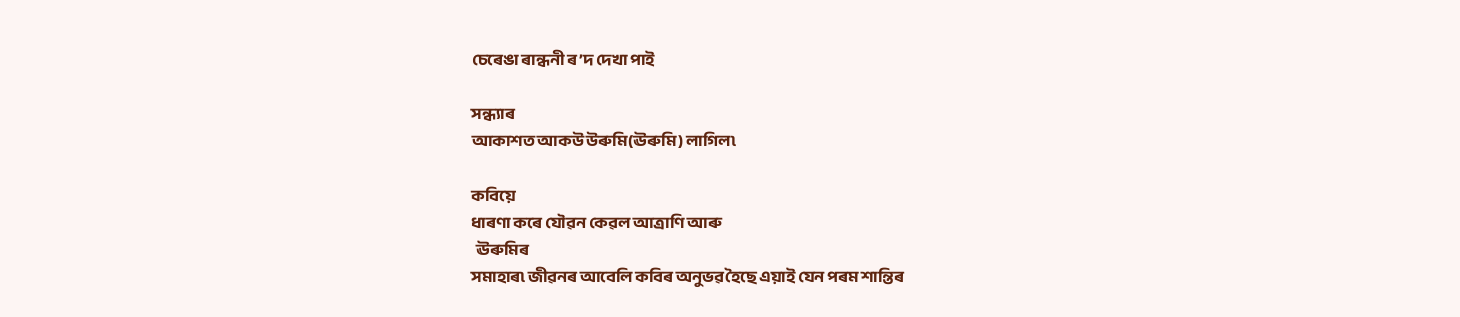চেৰেঙা ৰান্ধনী ৰ’দ দেখা পাই

সন্ধ্যাৰ
আকাশত আকউ উৰুমি(ঊৰুমি) লাগিল৷

কবিয়ে
ধাৰণা কৰে যৌৱন কেৱল আত্ৰাণি আৰু
  ঊৰুমিৰ
সমাহাৰ৷ জীৱনৰ আবেলি কবিৰ অনুভৱ হৈছে এয়াই যেন পৰম শান্তিৰ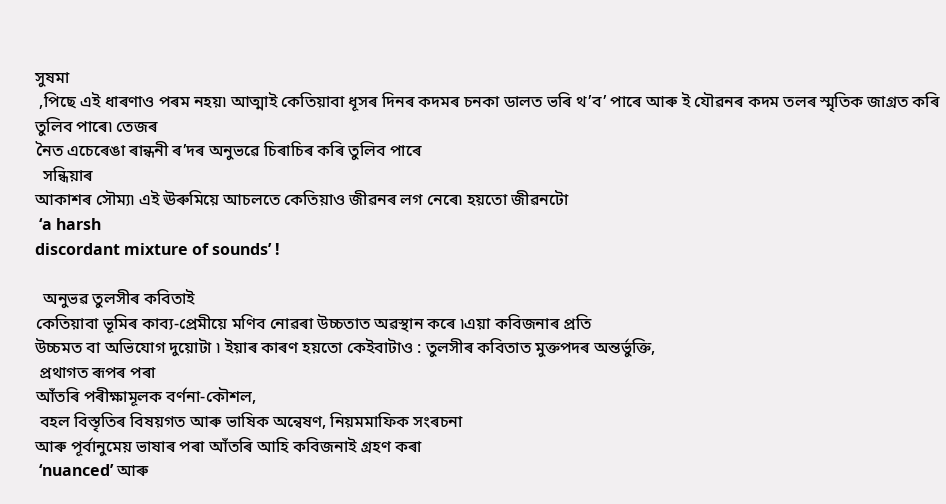সুষমা
 ,পিছে এই ধাৰণাও পৰম নহয়৷ আত্মাই কেতিয়াবা ধূসৰ দিনৰ কদমৰ চনকা ডালত ভৰি থ’ব’ পাৰে আৰু ই যৌৱনৰ কদম তলৰ স্মৃতিক জাগ্ৰত কৰি তুলিব পাৰে৷ তেজৰ
নৈত এচেৰেঙা ৰান্ধনী ৰ’দৰ অনুভৱে চিৰাচিৰ কৰি তুলিব পাৰে
  সন্ধিয়াৰ
আকাশৰ সৌম্য৷ এই ঊৰুমিয়ে আচলতে কেতিয়াও জীৱনৰ লগ নেৰে৷ হয়তো জীৱনটো
 ‘a harsh
discordant mixture of sounds’ !

  অনুভৱ তুলসীৰ কবিতাই
কেতিয়াবা ভূমিৰ কাব্য-প্ৰেমীয়ে মণিব নোৱৰা উচ্চতাত অৱস্থান কৰে ৷এয়া কবিজনাৰ প্ৰতি
উচ্চমত বা অভিযোগ দুয়োটা ৷ ইয়াৰ কাৰণ হয়তো কেইবাটাও : তুলসীৰ কবিতাত মুক্তপদৰ অন্তৰ্ভুক্তি,
 প্ৰথাগত ৰূপৰ পৰা
আঁতৰি পৰীক্ষামূলক বৰ্ণনা-কৌশল,
 বহল বিস্তৃতিৰ বিষয়গত আৰু ভাষিক অন্বেষণ, নিয়মমাফিক সংৰচনা
আৰু পূৰ্বানুমেয় ভাষাৰ পৰা আঁতৰি আহি কবিজনাই গ্ৰহণ কৰা
 ‘nuanced’ আৰু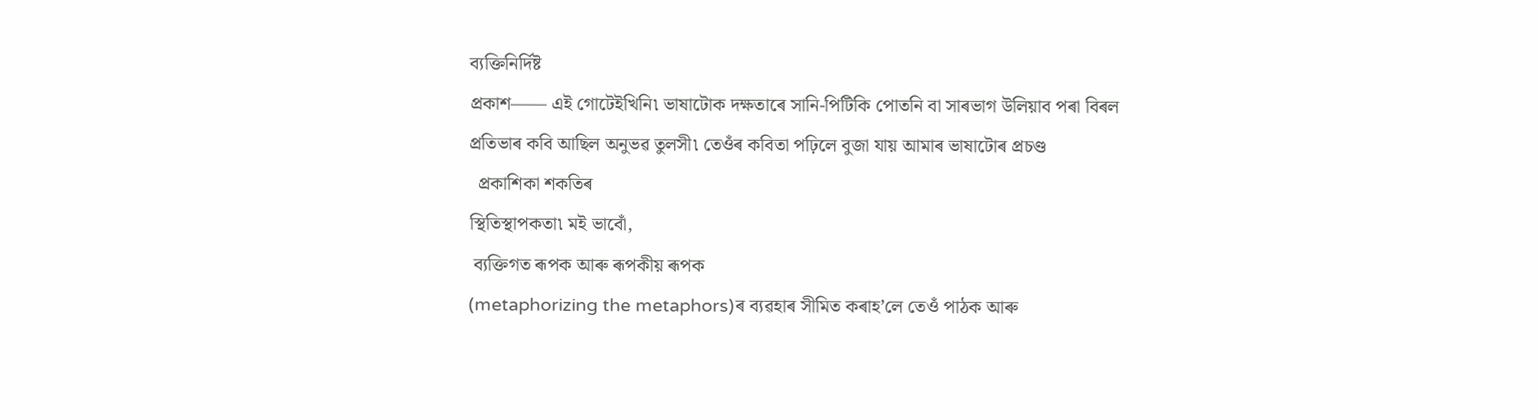ব্যক্তিনিৰ্দিষ্ট
প্ৰকাশ—— এই গোটেইখিনি৷ ভাষাটোক দক্ষতাৰে সানি-পিটিকি পোতনি বা সাৰভাগ উলিয়াব পৰা বিৰল
প্ৰতিভাৰ কবি আছিল অনুভৱ তুলসী৷ তেওঁৰ কবিতা পঢ়িলে বুজা যায় আমাৰ ভাষাটোৰ প্ৰচণ্ড
  প্ৰকাশিকা শকতিৰ
স্থিতিস্থাপকতা৷ মই ভাবোঁ,
 ব্যক্তিগত ৰূপক আৰু ৰূপকীয় ৰূপক
(metaphorizing the metaphors)ৰ ব্যৱহাৰ সীমিত কৰাহ’লে তেওঁ পাঠক আৰু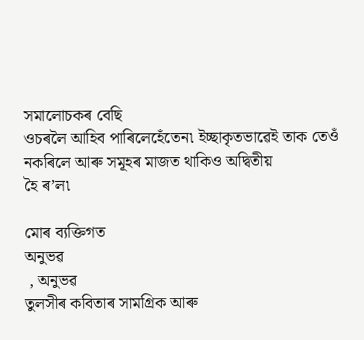সমালোচকৰ বেছি
ওচৰলৈ আহিব পাৰিলেহেঁতেন৷ ইচ্ছাকৃতভাৱেই তাক তেওঁ নকৰিলে আৰু সমূহৰ মাজত থাকিও অদ্বিতীয়
হৈ ৰ’ল৷

মোৰ ব্যক্তিগত
অনুভৱ
 , অনুভৱ
তুলসীৰ কবিতাৰ সামগ্ৰিক আৰু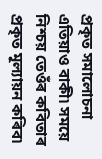প্ৰকৃত সমালোচনা এতিয়াও বাকী৷ সময়ে নিশ্চয় তেওঁৰ কবিতাৰ
প্ৰকৃত মূল্যায়ন কৰিব৷